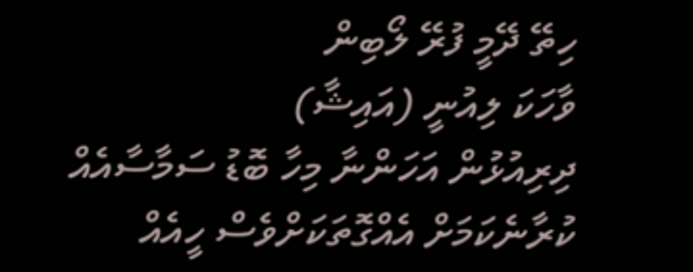ހިތޭ ދޭމީ ފުރޭ ލޯބިން
ވާހަކަ ލިއުނީ (އައިޝާ)
ދިރިއުޅުން އަހަންނާ މިހާ ބޮޑު ސަމާސާއެއް ކުރާނެކަމަށް އެއްގޮތަކަށްވެސް ހީއެއް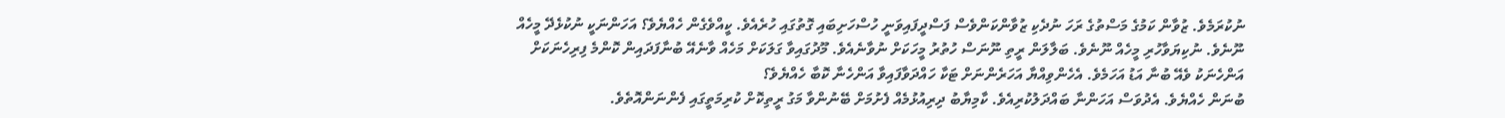ނުކުރަމެވެ. ޒުވާން ކަމުގެ މަސްތުގެ ރަހަ ނުދެކި ޒުވާންކަންވެސް ފަސްދީފައިވަނީ ހުސްހަށިބައި ގޮތުގައި ހުރެއެވެ. ކީއްވެގެން ހެއްޔެވެ؟ އަހަންނަކީ ނުކުޅެދޭ މީހެއް ނޫނެވެ. ނުކިޔަވާހުރި މީހެއް ނޫނެވެ. ބަލާލަން ރީތި ނޫނަސް ހުތުރު މީހަކަށް ނުވާނެއެވެ. މޫދުގައިވާ ގަލަކަށް މަހެއް ވާނެއޭ ބުނާފަދައިން ކޮންމެ ފިރިހެނަކަށް އަންހެނަކު ވެއޭ ބުނާ އަޑު އަހަމެވެ. އެހެންވިއްޔާ އަހަރެންނަށް ޓަކާ ހައްދަވާފައިވާ އަންހެނާ ކޮބާ ހެއްޔެވެ؟
ބުނަން ހެއްޔެވެ. އެދުވަސް އަހަންނާ ބައްދަލުކުރިއެވެ. ކާމިޔާބު ދިރިއުޅުމެއް ފެށުމަށް ބޭނުންވާ މަގު ރީތިކޮށް ކުރިމަތީގައި ފެންނަންއޮތެވެ.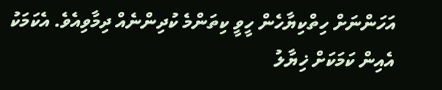އަހަންނަށް ހިތްކިޔާހެން ހީވީ ކިތަންމެ ކުދިންނެއް ދިމާވިއެވެ. އެކަމަކު އެއިން ކަމަކަށް ޚިޔާލު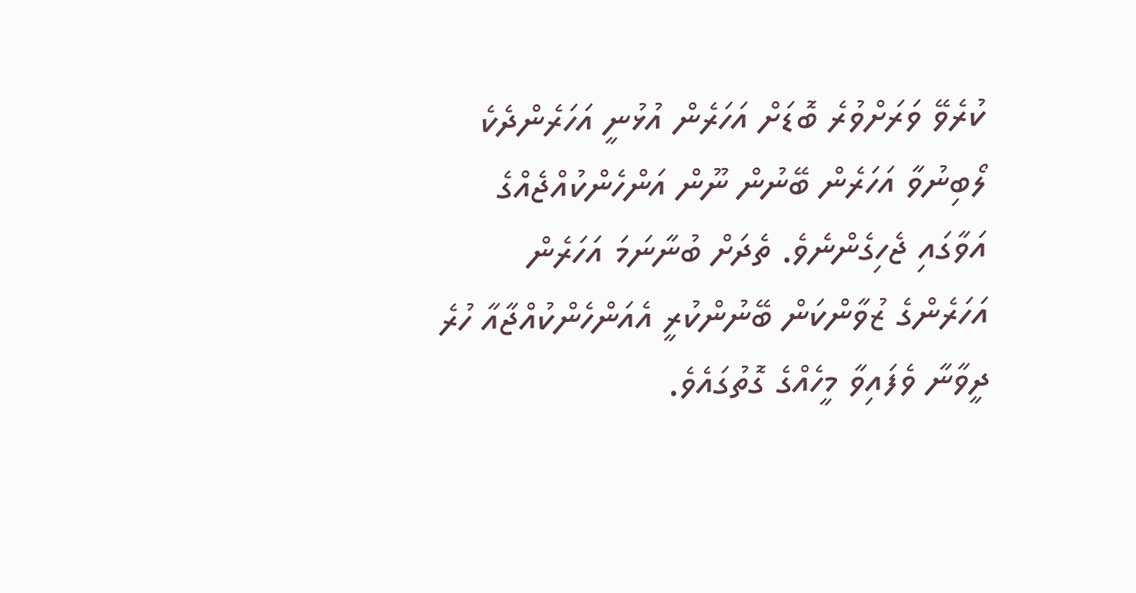ކުރެވޭ ވަރަށްވުރެ ބޮޑަށް އަހަރެން އުޅުނީ އަހަރެންދެކެ ލޯބިނުވާ އަހަރެން ބޭނުން ނޫން އަންހެންކުއްޖެއްގެ އަވާގައި ޖެހިގެންނެވެ. ތެދަށް ބުނާނަމަ އަހަރެން އަހަރެންގެ ޒުވާންކަން ބޭނުންކުރީ އެއަންހެންކުއްޖާއާ ހުރެ ދީވާނާ ވެފައިވާ މީހެއްގެ ގޮތުގައެވެ.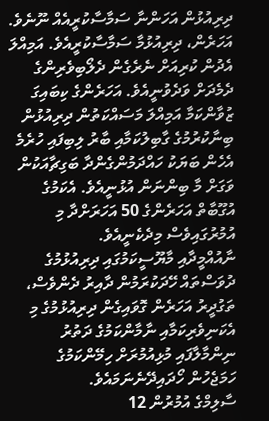ދިރިއުޅުން އަހަންނާ ސަމާސާކުރީއެއް ނޫނެވެ. އަހަރެން، ދިރިއުޅުމާ ސަމާސާކުރީއެވެ. އަމިއްލަ އެދުން ކުރިއަށް ނެރެގެން ދެލޯބިވެރިންގެ ދެމެދަށް ވަދެވުނީއެވެ. އަހަރެންގެ ކިބައިގަ ޒުވާންކަމާ އަމިއްލަ މަސައްކަތުން ދިރިއުޅުން ބިނާކުރުމުގެ ގާބިލުކަމާއި ބާރު ލިބިފައި ހުރެމެ އެހެން ބަޔަކު ހައްދަމުންގެންދާ ބަގިޗާއަކުން ވަގަށް މާ ބިންނަން އުޅުނީއެވެ. އެކަމުގެ އުގޫބާތް އަހަރެންގެ 50 އަހަރަށްދާ މި އުމުރުގައިވެސް މިދެކެނީއެވެ.
ނާއުއްމީދާއި މާޔޫސީކަމުގައި ދިރިއުޅުމުގެ ދުވަސްތައް ހޭދަކުރަމުން ދާއިރު ދެންވެސް، ތަގުދީރު އަހަރެން ގޮވައިގެން ދިރިއުޅުމުގެ މި އެކަނިވެރިކަމާއި ނާމާންކަމުގެ ދަތުރު ނިންމާލާފައި މުޅިއުމުރަށް ހިމޭންކަމުގެ ހަމަޖެހުން ހޯދައިދޭނެނަމައެވެ.
ސާލިމްގެ އުމުރުން 12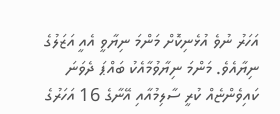އަހަރު ނުވެ އުޅެނިކޮށް މަންމަ ނިޔާވީ އެއީ އަޒަލުގެ ނިޔާއެވެ. މަންމަ ނިޔާވުމާއެކު ބައްޕަ ދެވަނަ ކައިވެންޏެއް ކުރީ ސާލިމުއާއި އޭނާގެ 16 އަހަރުގެ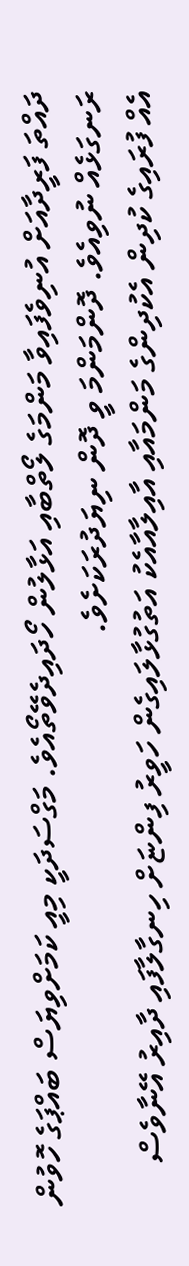ދައްތަ ފަރީދާއަށް އުނިވެފައިވާ މަންމަގެ ލޯތްބާއި އަޅާލުން ހޯދައިދެވޭތޯއެވެ. މަގްސަދަކީ މިއީ ކަމަށްވިޔަސް ބައްޕަގެ ހޮވުން ރަނގަޅެއް ނުވިއެވެ. ދޮންމަންމަ ވީ ދޮން ނިޔަދުރަކަށެވެ.
އެއް ފުރައިގެ ކުދިން އެކުދިންގެ މަންމައާއި އާއިލާއާއެކު އަތުގުޅާލައިގެން ހަވީރު ފިންޏަށް ހިނގާލާފައި ދާއިރު އޭނާވެސް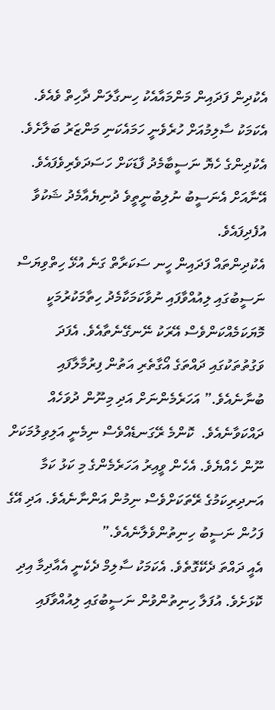އެކުދިން ފަދައިން މަންމައާއެކު ހިނގާލަން ދާހިތް ވެއެވެ. އެކަމަކު ސާލިމުއަށް ހުރެވެނީ ހަމައެކަނި މަންޒަރު ބަލާށެވެ. އެކުދިންގެ ހެޔޮ ނަސީބާމެދު ފާޑަކަށް ހަސަދަވެރިވެފައެވެ. އޭނާއަށް އެނަސީބު ނުލިބުނީތީވެ ދުނިޔެއާމެދު ޝަކުވާ އުފެދިފައެވެ.
އެކުދިންތައް ފަދައިން ހީނ ސަކަރާތް ގަނެ އުޅޭ ހިތްވިޔަސް ނަސީބުގައި ލިއުއްވާފައި ނުވާކަމަކާމެދު ހިތާމަކުރުމަކީ މޮޔަކަމެއްކަންވެސް އޭރަކު ނޭނގޭނެތާއެވެ. އެފަދަ ވަގުތުތަކުގައި ދައްތަގެ އޯގާތެރި އަތުން ފިރުމާލާފައި ބުނާނެއެވެ.” އަހަރެމެންނަށް އަދި މިނޫން ދުވަހެއް ދައްކަވާނެއެވެ.  ކޮންމެ ރޭގަނޑެއްވެސް ނިމެނީ އަލިވިލުމަކަށް ނޫން ހެއްޔެވެ. އެހެން ވީއިރު އަހަރެމެންގެ މި ކަޅު ކަމާ އަނދިރިކަމުގެ ރޭތަކަށްވެސް ނިމުން އަންނާނެއެވެ. އަދި އޭގެ ފަހުން ނަސީބު ހިނިތުންވެލާނެއެވެ.”
އެއީ ދައްތަ ދެކޭގޮތެވެ. އެކަމަކު ސާލިމް ދެކެނީ އެއާދިމާ އިދި ކޮޅަށެވެ. އުފަލާ ހިނިތުންވުން ނަސީބުގައި ލިއުއްވާފައި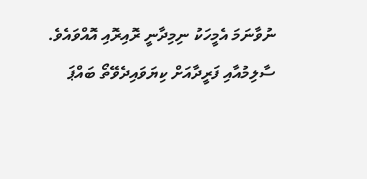ނުވާނަމަ އެމީހަކު ނިމިދާނީ ރޮއިރޮއި އޮއްވައެވެ.
ސާލިމުއާއި ފަރީދާއަށް ކިޔަވައިދެވޭތޯ ބައްޕަ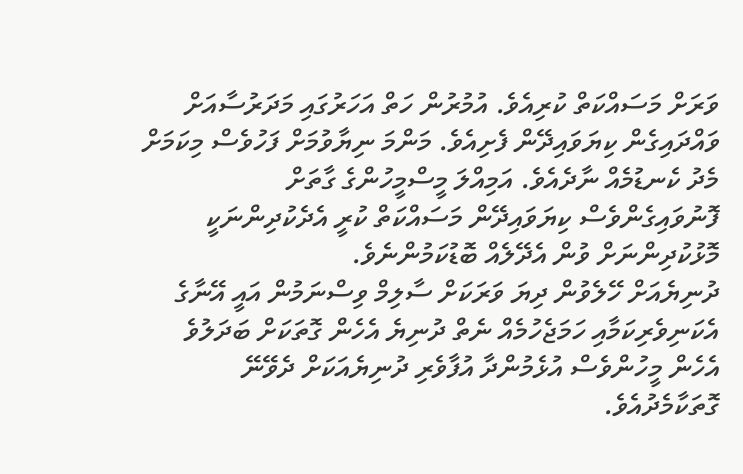ވަރަށް މަސައްކަތް ކުރިއެވެ. އުމުރުން ހަތް އަހަރުގައި މަދަރުސާއަށް ވައްދައިގެން ކިޔަވައިދޭން ފެށިއެވެ. މަންމަ ނިޔާވުމަށް ފަހުވެސް މިކަމަށް މެދު ކެނޑުމެއް ނާދެއެވެ. އަމިއްލަ މީސްމީހުންގެ ގާތަށް ފޮނުވައިގެންވެސް ކިޔަވައިދޭން މަސައްކަތް ކުރީ އެދެކުދިންނަކީ މޮޅުކުދިންނަށް ވުން އެދޭލެއް ބޮޑުކަމުންނެވެ.
ދުނިޔެއަށް ހޭލެވުން ދިޔަ ވަރަކަށް ސާލިމް ވިސްނަމުން އައީ އޭނާގެ އެކަނިވެރިކަމާއި ހަމަޖެހުމެއް ނެތް ދުނިޔެ އެހެން ގޮތަކަށް ބަދަލުވެ އެހެން މީހުންވެސް އުޅެމުންދާ އުފާވެރި ދުނިޔެއަކަށް ދެވޭނޭ ގޮތަކާމެދުއެވެ.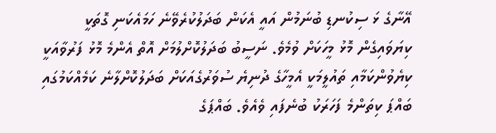އޭނާގެ ޅަ ސިކުނޑި ބުނަމުން އައީ އެކަން ބަދަލުކުރެވޭނެ ހަމައެކަނި ގޮތަކީ ކިޔަވައިގެން މޮޅު މީހަކަށް ވުމެވެ. ނަސީބު ބަދަލުކޮށްލުމަށް އޮތް އެންމެ މޮޅު ފަރުވާއަކީ ކިޔެވުންކަމާއި ތައުލީމަކީ އެމީހާގެ ދުނިޔެ ސުވަރުގެއަކަށް ބަދަލުކޮށްލާނެ ކަމެއްކަމުގައި ބައްޕަ ކިތަންމެ ފަހަރަކު ބުނެފައި ވެއެވެ. ބައްޕަގެ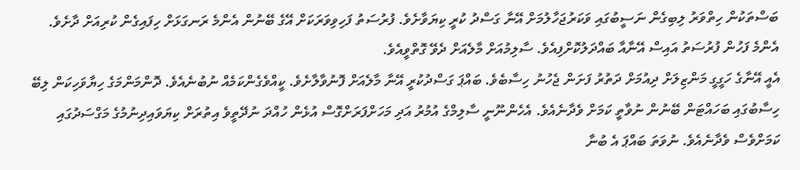ބަސްތަކުން ހިތްވަރު ލިބިގެން ނަސީބުގައި ވަކަރުޖަހާލުމަށް އޭނާ ގަސްދު ކުރީ ކިޔަވާށެވެ. ފުރުސަތު ފަހިވިވަރަކަށް އޭގެ ބޭނުން އެންމެ ރަނގަޅަށް ހިފައިގެން ކުރިއަށް ދާށެވެ.
އެންމެ ފަހުން ފުރުސަތު އައިސް އޭނާއާ ބައްދަލުކޮށްފިއެވެ. ސާލިމުއަށް މާލެއަށް ދެވޭ ގޮތްވީއެވެ.
އެއީ އޭނާގެ ހަގީގީ މަންޒިލަށް ދިއުމަށް ދަތުރު ފަށަން ޖެހުނު ހިސާބެވެ. ބައްޕަ ގަސްދުކުރީ އޭނާ މާލެއަށް ފޮނުވާލާށެވެ. ކީއްވެގެންކަމެއް ނުބުނެއެވެ. ދޮންމަންމަގެ ހިޔާވަހިކަން ލިބޭ ހިސާބުގައި ބަހައްޓަން ބޭނުން ނުވާތީ ކަމަށް ވެދާނެއެވެ. އެހެންނޫނީ ސާލިމްގެ އުމުރު އަދި މަހަށްފަރަށްގޮސް އުޅެން ހުއްދަ ނުދޭތީވެ އިތުރަށް ކިޔަވައިދިނުމުގެ މަގްސަދުގައި ކަމަށްވެސް ވެދާނެއެވެ. ނުވަތަ ބައްޕަ އެ ބުނާ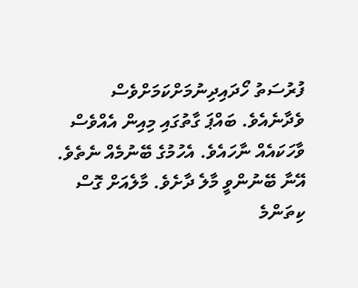ފުރުސަތު ހޯދައިދިނުމަށްކަމަށްވެސް ވެދާނެއެވެ. ބައްޕަ ގާތުގައި މިއިން އެއްވެސް ވާހަކައެއް ނާހައެވެ. އެހުމުގެ ބޭނުމެއް ނެތެވެ. އޭނާ ބޭނުންވީ މާލެ ދާށެވެ. މާލެއަށް ގޮސް ކިތަންމެ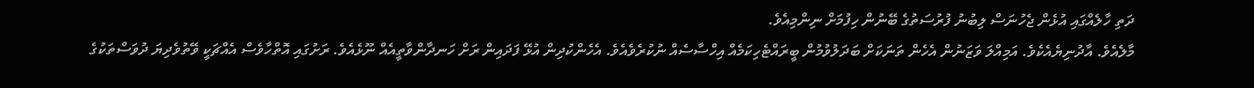ދަތި ހާލެއްގައި އުޅެން ޖެހުނަސް ލިބުނު ފުރުސަތުގެ ބޭނުން ހިފުމަށް ނިންމިއެވެ.
މާލެއެވެ. އާދުނިޔެއެކެވެ. އަމިއްލަ ވަޒަނުން އެހެން ތަނަކަށް ބަދަލުވުމުން ބީރައްޓެހިކަމެއް އިހްސާސެއް ނުކުރެވެއެވެ. އެހެންކުދިން އުޅޭ ފަދައިން ރަށް ހަނދާންވާތީއެއް ނޫޅެއެވެ. ރަށުގައި އޮތްހާވެސް އެއްޗަކީ ވޭތުވެދިޔަ ދުވަސްތަކުގެ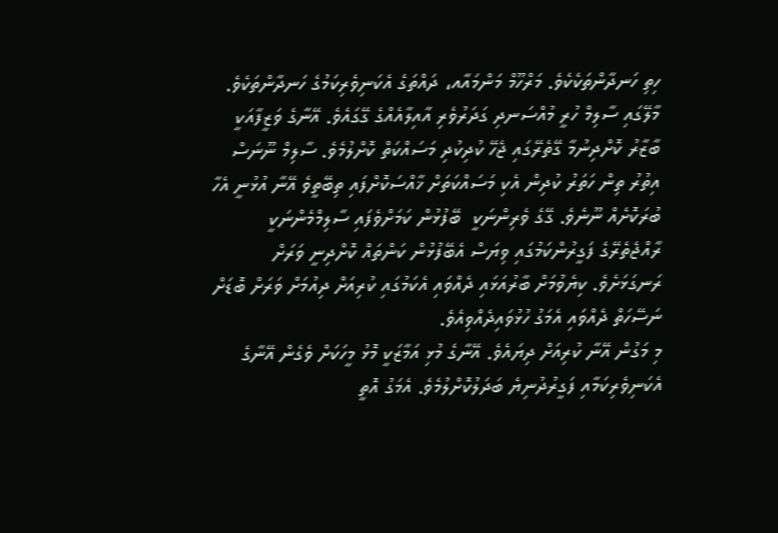ހިތި ހަނދާންތަކެކެވެ. މަރްހޫމް މަންމައާއ، ދައްތަގެ އެކަނިވެރިކަމުގެ ހަނދާންތަކެވެ.
މާލޭގައި ސާލިމް ހުރީ މުއްސަނދި ގަދަރުވެރި އާއިލާއެއްގެ ގޭގައެވެ. އޭނާގެ ވަޒީފާއަކީ ބާޒާރު ކޮށްދިނުމާ ގޭތެރޭގައި ޖެހޭ ކުދިކުދި މަސައްކަތް ކޮށްލުމެވެ. ސާލިމް ނޫނަސް އިތުރު ތިން ހަތަރު ކުދިން އެކި މަސައްކަތަށް ޚާއްސަކޮށްފައި ތިބޭތީވެ އޭނާ އުޅުނީ އެހާ ބުރަކޮށެއް ނޫނެވެ. ގޭގެ ވެރިންނަކީ  ބޭފުޅުން ކަމަށްވެފައި ސާލިމްމެންނަކީ ރާއްޖެތެރޭގެ ފަގީރުންކަމުގައި ވިޔަސް އެބޭފުޅުން ކަންތައް ކޮށްދިނީ ވަރަށް ރަނގަޅަށެވެ. ކިޔެވުމަށް ބާރުއަޅައި ދެއްވައި އެކަމުގައި ކުރިއަށް ދިއުމަށް ވަރަށް ބޮޑަށް ނަސޭހަތް ދެއްވައި އެމަގު ހުޅުވައިދެއްވިއެވެ.
މި މަގުން އޭނާ ކުރިއަށް ދިޔައެވެ. އޭނާގެ މުޅި އަމާޒަކީ މޮޅު މީހަކަށް ވެގެން އޭނާގެ އެކަނިވެރިކަމާއި ފަގީރުދުނިޔެ ބަދަލުކޮށްލުމެވެ. އެމަގު އޮތީ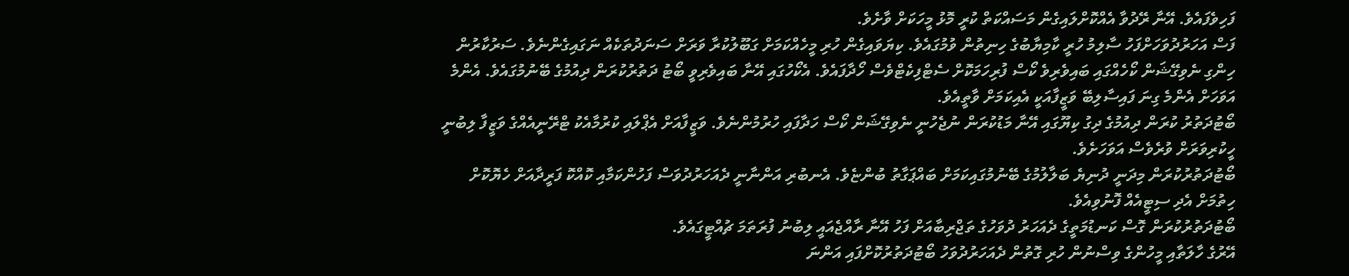ފަހިވެފައެވެ. އޭނާ ރޭދުވާ އެއްކޮށްލައިގެން މަސައްކަތް ކުރީ މޮޅު މީހަކަށް ވާށެވެ.
ފަސް އަހަރުދުވަހަށްފަހު ސާލިމު ހުރީ ކާމިޔާބުގެ ހިނިތުން ވުމުގައެވެ. ކިޔަވައިގެން ހުރި މީހެއްކަމަށް ގަބޫލުކުރާ ވަރަށް ސަނަދުތަކެއް ނަގައިގެންނެވެ. ސަރުކާރުން ހިންގި ނެވިގޭޝަން ކޯހެއްގައި ބައިވެރިވެ ކޯސް ފުރިހަމަކޮށް ސެޓްފިކެޓްވެސް ހޯދާފައެވެ. އެކޯހުގައި އޭނާ ބައިވެރިވީ ބޯޓު ދަތުރުކުރަން ދިއުމުގެ ބޭނުމުގައެވެ. އެންމެ އަވަހަށް އެންމެ ގިނަ ފައިސާލިބޭ ވަޒީފާއަކީ އެއިކަމަށް ވާތީއެވެ.
ބޯޓުދަތުރު ކުރަން ދިއުމުގެ ދިގު ކިޔޫގައި އޭނާ މަޑުކުރަން ނުޖެހުނީ ނެވިގޭޝަން ކޯސް ހަދާފައި ހުރުމުންނެވެ. ވަޒީފާއަށް އެޕްލައި ކުރުމާއެކު ޓްރޭނީއެއްގެ ވަޒީފާ ލިބުނީ ހީކުރިވަރަށް ވުރެވެސް އަވަހަށެވެ.
ބޯޓުދަތުރުކުރަން މިދަނީ ދުނިޔެ ބަލާލުމުގެ ބޭނުމުގައިކަމަށް ބައްޕަގާތު ބުންޏެވެ. އެނބުރި އަންނާނީ ދެއަހަރުދުވަސް ފަހުންކަމާއި ކޮއްކޮ ފަރީދާއަށް ހެޔޮކޮށް ހިތުމަށް އެދި ސިޓީއެއް ފޮނުވިއެވެ.
ބޯޓުދަތުރުކުރަން ގޮސް ކަނޑުމަތީގެ ދެއަހަރު ދުވަހުގެ ތަޖްރިބާއަށް ފަހު އޭނާ ރާއްޖެއައީ ލިބުނު ފުރަތަމަ ޗުއްޓީގައެވެ.
އޭރުގެ ހާލަތާއި މީހުންގެ ވިސްނުން ހުރި ގޮތުން ދެއަހަރުދުވަހު ބޯޓުދަތުރުކޮށްފައި އަންނަ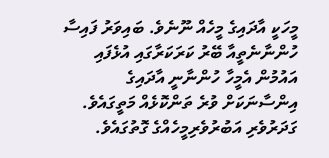މީހަކީ އާދައިގެ މީހެއް ނޫނެވެ. ބައިވަރު ފައިސާ ހުންނާނެތީއާ ބޭރު ކަރަކަރާގައި އުޅެފައި އައުމުން އެމީހާ ހުންނާނީ އާދައިގެ އިންސާނަކަށް ވުރެ ތަންކޮޅެއް މަތީގައެވެ. ގަދަރުވެރި އަބުރުވެރިމީހެއްގެ ގޮތުގައެވެ.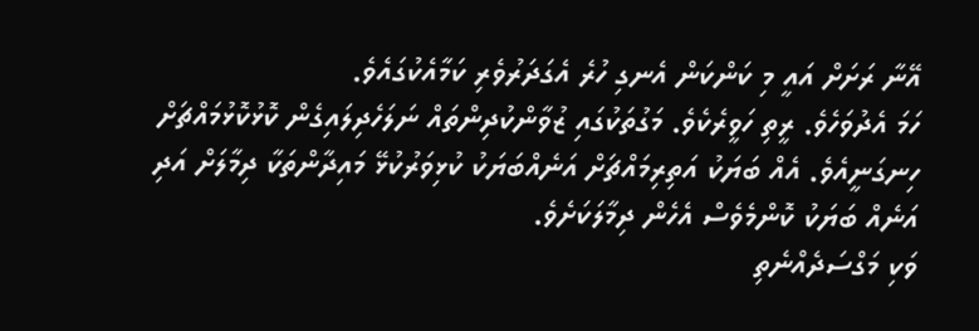އޭނާ ރަށަށް އައީ މި ކަންކަން އެނގި ހުރެ އެގަދަރުވެރި ކަމާއެކުގައެވެ.
ހަމަ އެދުވަހެވެ. ރީތި ހަވީރެކެވެ. މަގުތަކުގައި ޒުވާންކުދިންތައް ނަލަހެދިލައިގެން ކޮޅުކޮޅުމައްޗަށް ހިނގަނީއެވެ. އެއް ބަޔަކު އަތިރިމައްޗަށް އަނެއްބަޔަކު ކުޅިވަރުކުޅޭ މައިދާންތަކާ ދިމާލަށް އަދި އަނެއް ބަޔަކު ކޮންމެވެސް އެހެން ދިމާލަކަށެވެ.
ވަކި މަގްސަދެއްނެތި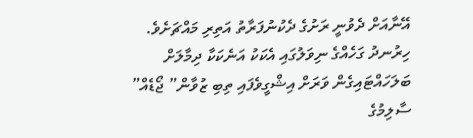އޭނާއަށް ދެވުނީ ރަށުގެ ދެކުނުފަރާތު އަތިރި މައްޗަށެވެ.
ހިރުނދު ގަހެއްގެ ނިވަލުގައި އެކަކު އަނެކަކާ ދިމާލަށް ބަލަހައްޓައިގެން ވަރަށް އިޝްގީވެފައި ތިބި ޒުވާން” ޖޯޑެއް” ސާލިމުގެ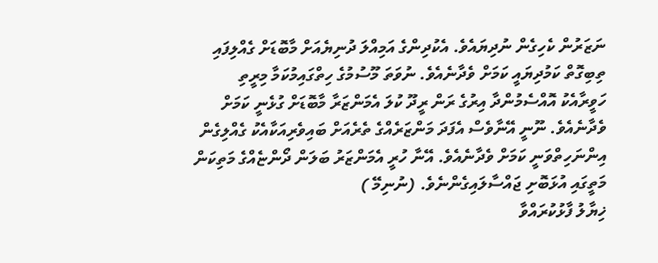ނަޒަރުން ކެހިގެން ނުދިޔައެވެ. އެކުދިންގެ އަމިއްލަ ދުނިޔެއަށް މާބޮޑަށް ގެއްލިފައި ތިބިގޮތް ކަމުދިޔައީ ކަމަށް ވެދާނެއެވެ. ނުވަތަ މޫސުމުގެ ހިތްގައިމުކަމާ މިރީތި ހަވީރާއެކު އޮއްސެމުންދާ އިރުގެ ރަން ރީދޫ ކުލަ އެމަންޒަރާ މާބޮޑަށް ގުޅެނީ ކަމަށް ވެދާނެއެވެ. ނޫނީ އޭނާވެސް އެފަދަ މަންޒަރެއްގެ ތެރެއަށް ބައިވެރިއަކާއެކު ގެއްލިގެން އިންނަހިތްވަނީ ކަމަށް ވެދާނެއެވެ. އޭނާ ހުރީ އެމަންޒަރު ބަލަން ދޯންޏެއްގެ މަތިކަން މަތީގައި އުޅަބޮށި ޖައްސާލައިގެންނެވެ. (ނުނިމޭ )
ޚިޔާލު ފާޅުކުރައްވާ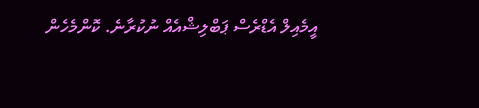އީމެއިލް އެޑްރެސް ޕަބްލިޝްއެއް ނުކުރާނެ. ކޮންމެހެން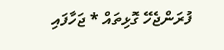ފުރަންޖެހޭ ގޮޅިތައް * ޖަހާފައި